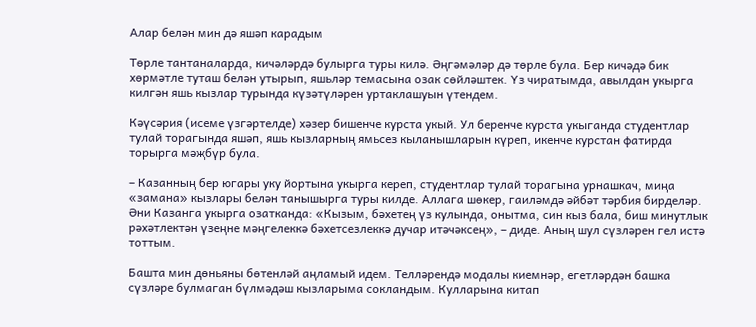Алар белән мин дә яшәп карадым

Төрле тантаналарда, кичәләрдә булырга туры килә. Әңгәмәләр дә төрле була. Бер кичәдә бик хөрмәтле туташ белән утырып, яшьләр темасына озак сөйләштек. Үз чиратымда, авылдан укырга килгән яшь кызлар турында күзәтүләрен уртаклашуын үтендем.

Кәүсәрия (исеме үзгәртелде) хәзер бишенче курста укый. Ул беренче курста укыганда студентлар тулай торагында яшәп, яшь кызларның ямьсез кыланышларын күреп, икенче курстан фатирда торырга мәҗбүр була.

– Казанның бер югары уку йортына укырга кереп, студентлар тулай торагына урнашкач, миңа «замана» кызлары белән танышырга туры килде. Аллага шөкер, гаиләмдә әйбәт тәрбия бирделәр. Әни Казанга укырга озатканда: «Кызым, бәхетең үз кулында, онытма, син кыз бала, биш минутлык рәхәтлектән үзеңне мәңгелеккә бәхетсезлеккә дучар итәчәксең», – диде. Аның шул сүзләрен гел истә тоттым.

Башта мин дөньяны бөтенләй аңламый идем. Телләрендә модалы киемнәр, егетләрдән башка сүзләре булмаган бүлмәдәш кызларыма сокландым. Кулларына китап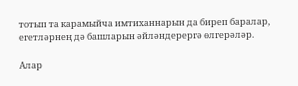тотып та карамыйча имтиханнарын да биреп баралар, егетләрнең дә башларын әйләндерергә өлгерәләр.

Алар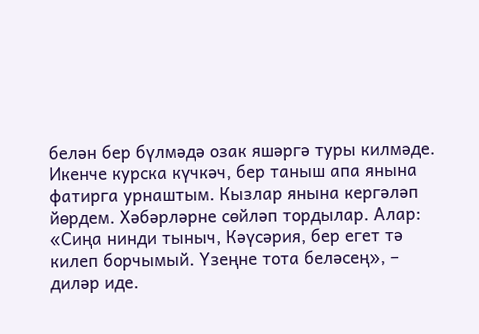белән бер бүлмәдә озак яшәргә туры килмәде. Икенче курска күчкәч, бер таныш апа янына фатирга урнаштым. Кызлар янына кергәләп йөрдем. Хәбәрләрне сөйләп тордылар. Алар: «Сиңа нинди тыныч, Кәүсәрия, бер егет тә килеп борчымый. Үзеңне тота беләсең», – диләр иде.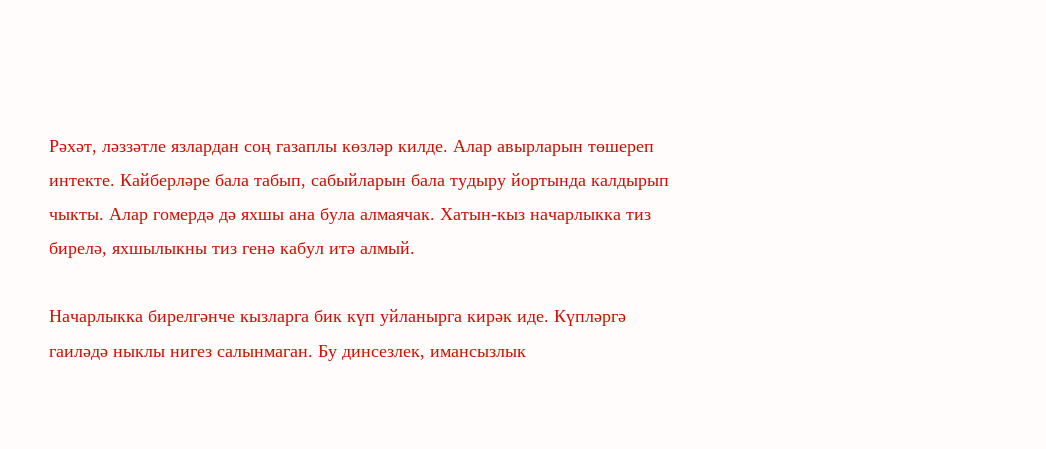Рәхәт, ләззәтле язлардан соң газаплы көзләр килде. Алар авырларын төшереп интекте. Кайберләре бала табып, сабыйларын бала тудыру йортында калдырып чыкты. Алар гомердә дә яхшы ана була алмаячак. Хатын-кыз начарлыкка тиз бирелә, яхшылыкны тиз генә кабул итә алмый.

Начарлыкка бирелгәнче кызларга бик күп уйланырга кирәк иде. Күпләргә гаиләдә ныклы нигез салынмаган. Бу динсезлек, имансызлык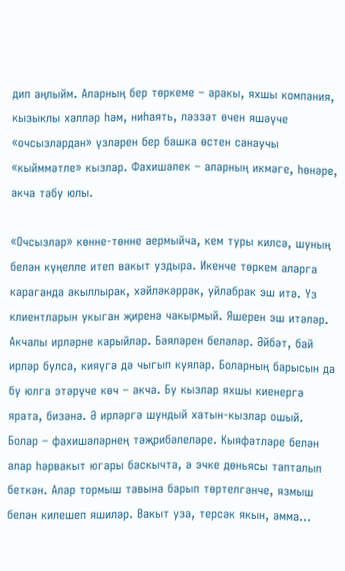дип аңлыйм. Аларның бер төркеме – аракы, яхшы компания, кызыклы хәлләр һәм, ниһаять, ләззәт өчен яшәүче «очсызлардан» үзләрен бер башка өстен санаучы «кыйммәтле» кызлар. Фахишәлек – аларның икмәге, һөнәре, акча табу юлы.

«Очсызлар» көнне-төнне аермыйча, кем туры килсә, шуның белән күңелле итеп вакыт уздыра. Икенче төркем аларга караганда акыллырак, хәйләкәррәк, уйлабрак эш итә. Үз клиентларын укыган җиренә чакырмый. Яшерен эш итәләр. Акчалы ирләрне карыйлар. Бәяләрен беләләр. Әйбәт, бай ирләр булса, кияүгә дә чыгып куялар. Боларның барысын да бу юлга этәрүче көч – акча. Бу кызлар яхшы киенергә ярата, бизәнә. Ә ирләргә шундый хатын-кызлар ошый. Болар – фахишәләрнең тәҗрибәлеләре. Кыяфәтләре белән алар һәрвакыт югары баскычта, ә эчке дөньясы тапталып беткән. Алар тормыш тавына барып төртелгәнче, язмыш белән килешеп яшиләр. Вакыт уза, терсәк якын, әмма…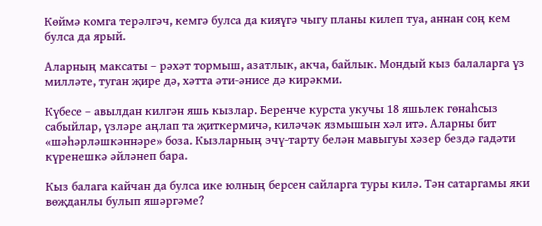Көймә комга терәлгәч, кемгә булса да кияүгә чыгу планы килеп туа, аннан соң кем булса да ярый.

Аларның максаты – рәхәт тормыш, азатлык, акча, байлык. Мондый кыз балаларга үз милләте, туган җире дә, хәтта әти-әнисе дә кирәкми.

Күбесе – авылдан килгән яшь кызлар. Беренче курста укучы 18 яшьлек гөнаһсыз сабыйлар, үзләре аңлап та җиткермичә, киләчәк язмышын хәл итә. Аларны бит «шәһәрләшкәннәре» боза. Кызларның эчү-тарту белән мавыгуы хәзер бездә гадәти күренешкә әйләнеп бара.

Кыз балага кайчан да булса ике юлның берсен сайларга туры килә. Тән сатаргамы яки вөҗданлы булып яшәргәме?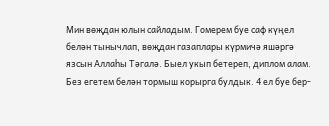Мин вөҗдан юлын сайладым. Гомерем буе саф күңел белән тынычлап, вөҗдан газаплары күрмичә яшәргә язсын Аллаһы Тәгалә. Быел укып бетереп, диплом алам. Без егетем белән тормыш корырга булдык. 4 ел буе бер-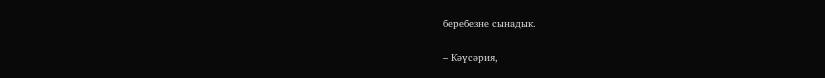беребезне сынадык.

– Кәүсәрия,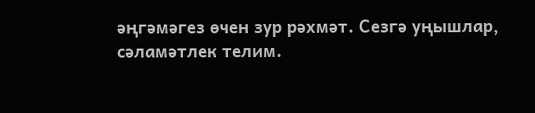әңгәмәгез өчен зур рәхмәт. Сезгә уңышлар, сәламәтлек телим.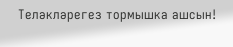Теләкләрегез тормышка ашсын!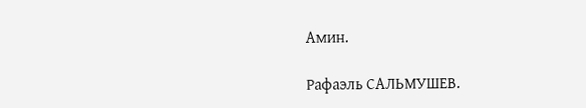Амин.

Рафаэль САЛЬМУШЕВ.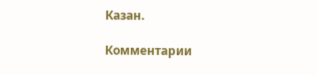Казан.

Комментарии